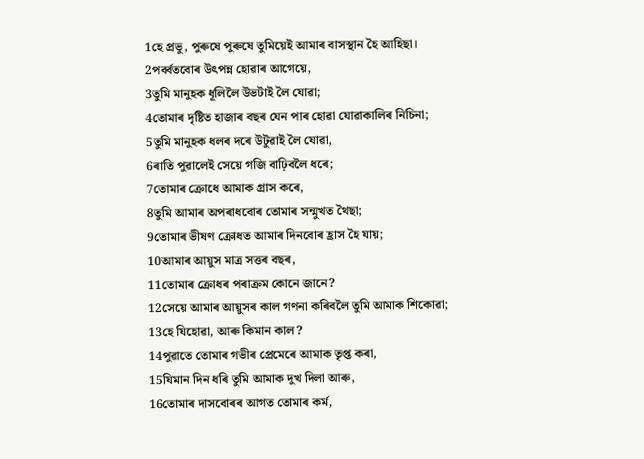1হে প্ৰভু, পুৰুষে পুৰুষে তুমিয়েই আমাৰ বাসস্থান হৈ আহিছা।
2পৰ্ব্বতবোৰ উৎপন্ন হোৱাৰ আগেয়ে,
3তুমি মানুহক ধূলিলৈ উভটাই লৈ যোৱা;
4তোমাৰ দৃষ্টিত হাজাৰ বছৰ যেন পাৰ হোৱা যোৱাকালিৰ নিচিনা;
5তুমি মানুহক ধলৰ দৰে উটুৱাই লৈ যোৱা,
6ৰাতি পুৱালেই সেয়ে গজি বাঢ়িবলৈ ধৰে;
7তোমাৰ ক্ৰোধে আমাক গ্রাস কৰে,
8তুমি আমাৰ অপৰাধবোৰ তোমাৰ সন্মুখত থৈছা;
9তোমাৰ ভীষণ ক্ৰোধত আমাৰ দিনবোৰ হ্ৰাস হৈ যায়;
10আমাৰ আয়ুস মাত্র সত্তৰ বছৰ,
11তোমাৰ ক্ৰোধৰ পৰাক্ৰম কোনে জানে?
12সেয়ে আমাৰ আয়ুসৰ কাল গণনা কৰিবলৈ তুমি আমাক শিকোৱা;
13হে যিহোৱা, আৰু কিমান কাল?
14পুৱাতে তোমাৰ গভীৰ প্রেমেৰে আমাক তৃপ্ত কৰা,
15যিমান দিন ধৰি তুমি আমাক দুখ দিলা আৰু,
16তোমাৰ দাসবোৰৰ আগত তোমাৰ কৰ্ম,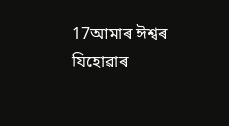17আমাৰ ঈশ্বৰ যিহোৱাৰ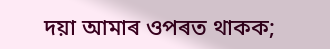দয়া আমাৰ ওপৰত থাকক;